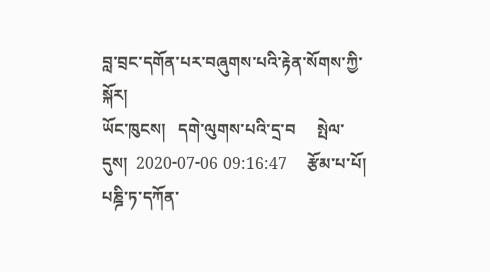བླ་བྲང་དགོན་པར་བཞུགས་པའི་རྟེན་སོགས་ཀྱི་སྐོར།
ཡོང་ཁུངས།   དགེ་ལུགས་པའི་དྲ་བ     སྤེལ་དུས།  2020-07-06 09:16:47     རྩོམ་པ་པོ།   པཎྜི་ཏ་དཀོན་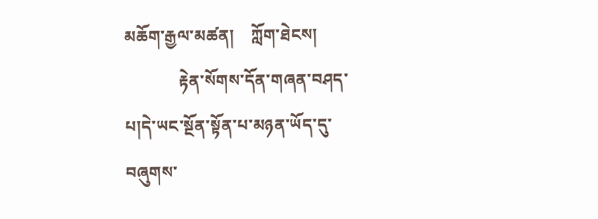མཆོག་རྒྱལ་མཚན།    ཀློག་ཐེངས།
             རྟེན་སོགས་དོན་གཞན་བཤད་པ།དེ་ཡང་སྔོན་སྟོན་པ་མཉན་ཡོད་དུ་བཞུགས་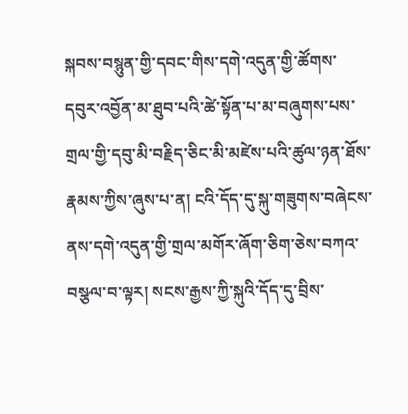སྐབས་བསྙུན་གྱི་དབང་གིས་དགེ་འདུན་གྱི་ཚོགས་དབུར་འབྱོན་མ་ཐུབ་པའི་ཚེ་སྟོན་པ་མ་བཞུགས་པས་གྲལ་གྱི་དབུ་མི་བརྗིད་ཅིང་མི་མཛེས་པའི་ཚུལ་ཉན་ཐོས་རྣམས་ཀྱིས་ཞུས་པ་ན། ངའི་དོད་དུ་སྐུ་གཟུགས་བཞེངས་ནས་དགེ་འདུན་གྱི་གྲལ་མགོར་ཞོག་ཅིག་ཅེས་བཀའ་བསྩལ་བ་ལྟར། སངས་རྒྱས་ཀྱི་སྐུའི་དོད་དུ་བྲིས་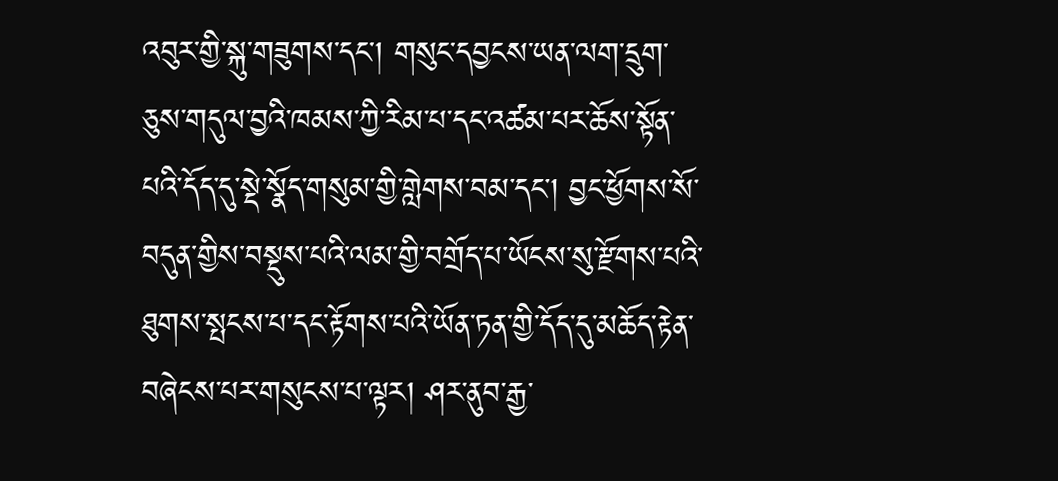འབུར་གྱི་སྐུ་གཟུགས་དང་། གསུང་དབྱངས་ཡན་ལག་དྲུག་ཅུས་གདུལ་བྱའི་ཁམས་ཀྱི་རིམ་པ་དང་འཚམ་པར་ཆོས་སྟོན་པའི་དོད་དུ་སྡེ་སྣོད་གསུམ་གྱི་གླེགས་བམ་དང་། བྱང་ཕྱོགས་སོ་བདུན་གྱིས་བསྡུས་པའི་ལམ་གྱི་བགྲོད་པ་ཡོངས་སུ་རྫོགས་པའི་ཐུགས་སྤངས་པ་དང་རྟོགས་པའི་ཡོན་ཏན་གྱི་དོད་དུ་མཆོད་རྟེན་བཞེངས་པར་གསུངས་པ་ལྟར། ཤར་ནུབ་རྒྱ་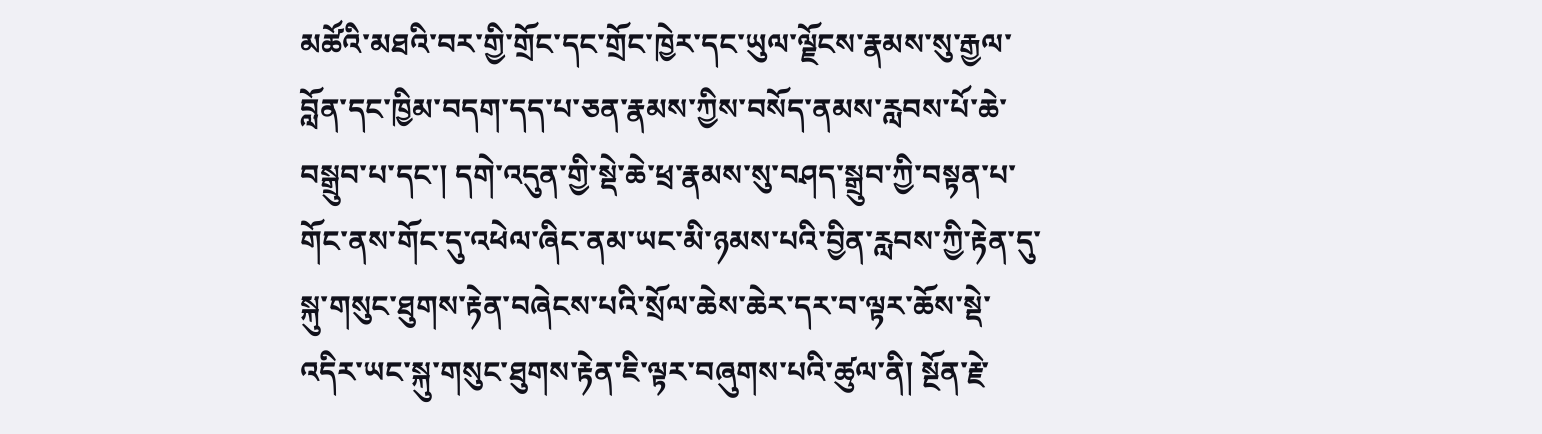མཚོའི་མཐའི་བར་གྱི་གྲོང་དང་གྲོང་ཁྱེར་དང་ཡུལ་ལྗོངས་རྣམས་སུ་རྒྱལ་བློན་དང་ཁྱིམ་བདག་དད་པ་ཅན་རྣམས་ཀྱིས་བསོད་ནམས་རླབས་པོ་ཆེ་བསྒྲུབ་པ་དང་། དགེ་འདུན་གྱི་སྡེ་ཆེ་ཕྲ་རྣམས་སུ་བཤད་སྒྲུབ་ཀྱི་བསྟན་པ་གོང་ནས་གོང་དུ་འཕེལ་ཞིང་ནམ་ཡང་མི་ཉམས་པའི་བྱིན་རླབས་ཀྱི་རྟེན་དུ་སྐུ་གསུང་ཐུགས་རྟེན་བཞེངས་པའི་སྲོལ་ཆེས་ཆེར་དར་བ་ལྟར་ཆོས་སྡེ་འདིར་ཡང་སྐུ་གསུང་ཐུགས་རྟེན་ཇི་ལྟར་བཞུགས་པའི་ཚུལ་ནི། སྔོན་རྗེ་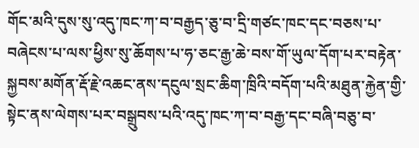གོང་མའི་དུས་སུ་འདུ་ཁང་ཀ་བ་བརྒྱད་ཅུ་བ་དྲི་གཙང་ཁང་དང་བཅས་པ་བཞེངས་པ་ལས་ཕྱིས་སུ་ཆོགས་པ་ཧ་ཅང་རྒྱ་ཆེ་བས་གོ་ཡུལ་དོག་པར་བརྟེན་སྐྱབས་མགོན་རྡོ་རྗེ་འཆང་ནས་དངུལ་སྲང་ཆིག་ཁྲིའི་བདོག་པའི་མཐུན་རྐྱེན་གྱི་སྟེང་ནས་ལེགས་པར་བསྒྲུབས་པའི་འདུ་ཁང་ཀ་བ་བརྒྱ་དང་བཞི་བཅུ་བ་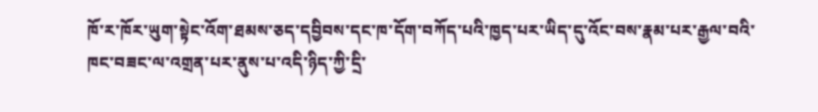ཁོ་ར་ཁོར་ཡུག་སྟེང་འོག་ཐམས་ཅད་དབྱིབས་དང་ཁ་དོག་བཀོད་པའི་ཁྱད་པར་ཡིད་དུ་འོང་བས་རྣམ་པར་རྒྱལ་བའི་ཁང་བཟང་ལ་འགྲན་པར་ནུས་པ་འདི་ཉིད་ཀྱི་དྲི་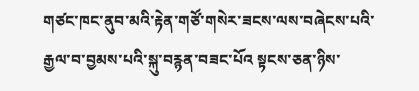གཙང་ཁང་ནུབ་མའི་རྟེན་གཙོ་གསེར་ཟངས་ལས་བཞེངས་པའི་རྒྱལ་བ་བྱམས་པའི་སྐུ་བརྙན་བཟང་པོའ སྟངས་ཅན་ཉིས་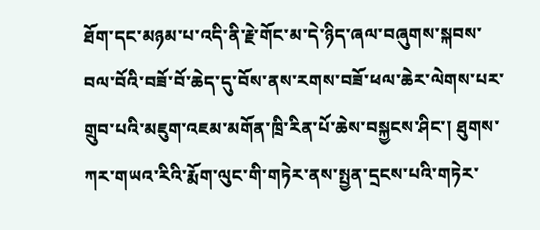ཐོག་དང་མཉམ་པ་འདི་ནི་རྗེ་གོང་མ་དེ་ཉིད་ཞལ་བཞུགས་སྐབས་བལ་བོའི་བཟོ་བོ་ཆེད་དུ་བོས་ནས་རགས་བཟོ་ཕལ་ཆེར་ལེགས་པར་གྲུབ་པའི་མཇུག་འཇམ་མགོན་ཁྲི་རིན་པོ་ཆེས་བསྐྱངས་ཤིང་། ཐུགས་ཀར་གཡའ་རིའི་རྨོག་ལུང་གི་གཏེར་ནས་སྤྱན་དྲངས་པའི་གཏེར་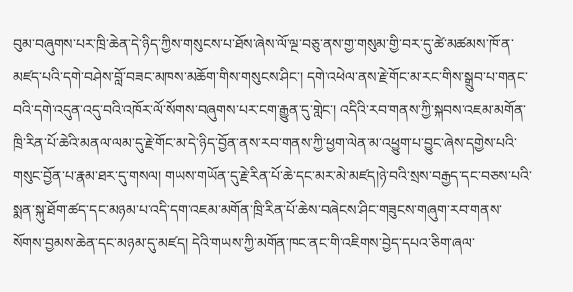བུམ་བཞུགས་པར་ཁྲི་ཆེན་དེ་ཉིད་ཀྱིས་གསུངས་པ་ཐོས་ཞེས་ལོ་ལྔ་བཅུ་ནས་གྱ་གསུམ་གྱི་བར་དུ་ཚེ་མཚམས་ཁོ་ན་མཛད་པའི་དགེ་བཤེས་བློ་བཟང་མཁས་མཆོག་གིས་གསུངས་ཤིང་། དགེ་འཕེལ་ནས་རྗེ་གོང་མ་རང་གིས་སྒྲུབ་པ་གནང་བའི་དགེ་འདུན་འདུ་བའི་འཁོར་ལོ་སོགས་བཞུགས་པར་ངག་རྒྱུན་དུ་གླེང་། འདིའི་རབ་གནས་ཀྱི་སྐབས་འཇམ་མགོན་ཁྲི་རིན་པོ་ཆེའི་མནལ་ལམ་དུ་རྗེ་གོང་མ་དེ་ཉིད་བྱོན་ནས་རབ་གནས་ཀྱི་ཕྱག་ལེན་མ་འཕྱུག་པ་བྱུང་ཞེས་དགྱེས་པའི་གསུང་བྱོན་པ་རྣམ་ཐར་དུ་གསལ། གཡས་གཡོན་དུ་རྗེ་རིན་པོ་ཆེ་དང་མར་མེ་མཛད།ཉེ་བའི་སྲས་བརྒྱད་དང་བཅས་པའི་སྨན་སྐུ་ཐོག་ཚད་དང་མཉམ་པ་འདི་དག་འཇམ་མགོན་ཁྲི་རིན་པོ་ཆེས་བཞེངས་ཤིང་གཟུངས་གཞུག་རབ་གནས་སོགས་བྱམས་ཆེན་དང་མཉམ་དུ་མཛད། དེའི་གཡས་ཀྱི་མགོན་ཁང་ནང་གི་འཇིགས་བྱེད་དཔའ་ཅིག་ཞལ་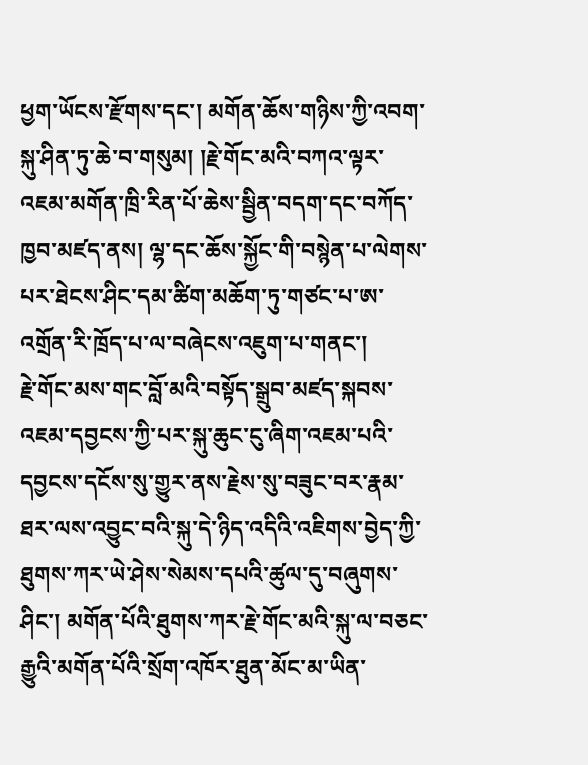ཕྱག་ཡོངས་རྫོགས་དང་། མགོན་ཆོས་གཉིས་ཀྱི་འབག་སྐུ་ཤིན་ཏུ་ཆེ་བ་གསུམ། །རྗེ་གོང་མའི་བཀའ་ལྟར་འཇམ་མགོན་ཁྲི་རིན་པོ་ཆེས་སྦྱིན་བདག་དང་བཀོད་ཁྱབ་མཛད་ནས། ལྷ་དང་ཆོས་སྐྱོང་གི་བསྙེན་པ་ལེགས་པར་ཐེངས་ཤིང་དམ་ཚིག་མཆོག་ཏུ་གཙང་པ་ཨ་འགྲོན་རི་ཁྲོད་པ་ལ་བཞེངས་འཇུག་པ་གནང་།
རྗེ་གོང་མས་གང་བློ་མའི་བསྟོད་སྒྲུབ་མཛད་སྐབས་འཇམ་དབྱངས་ཀྱི་པར་སྐུ་ཆུང་ངུ་ཞིག་འཇམ་པའི་དབྱངས་དངོས་སུ་གྱུར་ནས་རྗེས་སུ་བཟུང་བར་རྣམ་ཐར་ལས་འབྱུང་བའི་སྐུ་དེ་ཉིད་འདིའི་འཇིགས་བྱེད་ཀྱི་ཐུགས་ཀར་ཡེ་ཤེས་སེམས་དཔའི་ཚུལ་དུ་བཞུགས་ཤིང་། མགོན་པོའི་ཐུགས་ཀར་རྗེ་གོང་མའི་སྐུ་ལ་བཅང་རྒྱུའི་མགོན་པོའི་སྲོག་འཁོར་ཐུན་མོང་མ་ཡིན་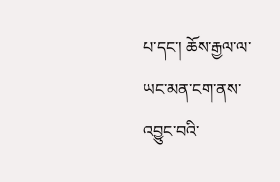པ་དང་། ཆོས་རྒྱལ་ལ་ཡང་མན་ངག་ནས་འབྱུང་བའི་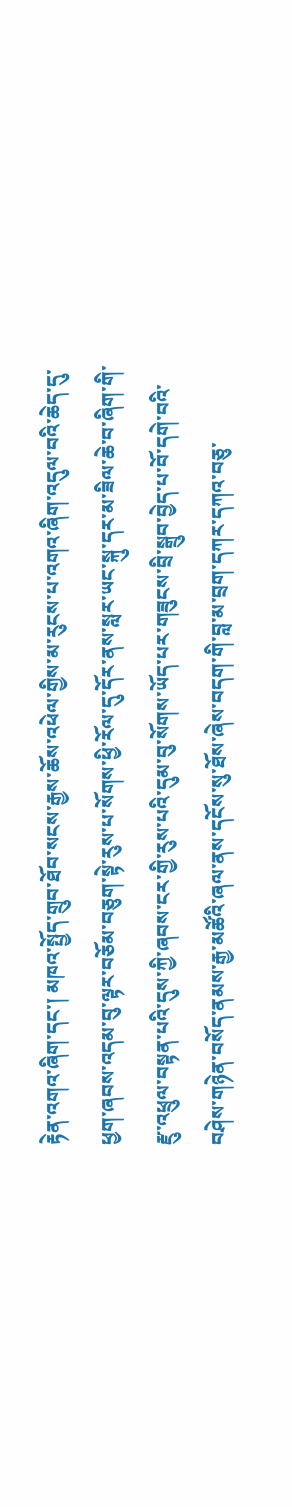རྟེན་འགའ་ཞིག་དང་། མཁའ་སྤྱོད་གྲུབ་ཐོབ་སངས་རྒྱས་ཆོས་འཕེལ་གྱིས་མ་རུངས་པ་འགའ་ཞིག་འདུལ་བའི་ཆེད་དུ་ཕྱག་ཞབས་འདམ་བུ་ལྟར་བཅོམ་བཅུག་སྟེ་རུས་པ་སོགས་ཕྱི་རོལ་དུ་དོར་ནས་སླར་ཡང་སྐུ་དར་མ་ཟིལ་ཆེ་བ་ཞིག་གི་རྫུ་འཕྲུལ་བསྟན་པའི་དུས་ཀྱི་ཞབས་ངར་གྱི་རུས་པའི་དུམ་བུ་སོགས་ཡོད་པར་གཟུངས་བྲི་སྒྲུབ་བྱེད་པ་བོ་དགེ་བའི་བཤེས་གཉེན་བསོད་ནམས་རྒྱ་མཚོའི་ཞལ་ནས་དངོས་སུ་ཐོས་ཞེས་བདག་གི་བླ་མ་བྲག་དཀར་དཀའ་བཅུ་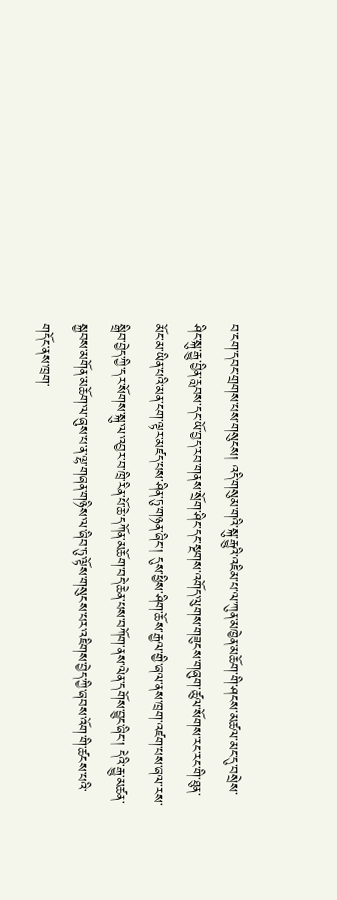བ་ངག་དབང་གྲགས་པས་གསུངས། འདི་གསུམ་གའི་སྐུ་རྒྱུའི་འཇིམ་པ་ལ་ཀུན་མཁྱེན་མཆོག་གི་ཤངས་མཚལ་མང་དུ་བསྲེས་ཤིང་སྐུ་རྒྱུ་བྱིན་རླབས་དང་ཡོ་བྱད་རབ་གནས་སྲོག་ཤིང་དང་སྔགས་འགོད་ལུགས་གཟུངས་གཞུག་ཚུལ་སོགས་རང་རང་གི་ཐུན་མོང་མ་ཡིན་པའི་མན་ངག་ལྟར་མཛད་པས་ཤིན་ཏུ་གཉན་ཞིང་། དུས་ཕྱིས་ཤིག་ཆོས་རྒྱལ་གྱི་ཞལ་ནས་ཁྲག་འཛག་པས་ཞལ་རས་སྒྲིབ་བྱེད་ཀྱི་དར་སོགས་སྐུ་ལ་འབྱར་བ་ཁྲི་རིན་པོ་ཆེ་དཀོན་མཆོག་བདེ་ཆེན་པས་བཀོག་ནས་ལེན་དགོས་བྱུང་ཞིང་། དེའི་རྒྱུ་མཚན་སྐྱབས་མགོན་མཆོག་ལ་ཞུས་པ་ན་ལྷ་གཞན་གཉིས་ལ་ཞིབ་ཏུ་ལྟོས་གསུངས་པར་འཇིགས་བྱེད་ཀྱི་ཞབས་འོག་གི་ཚངས་པའི་གདོང་ནས་ཁྲག་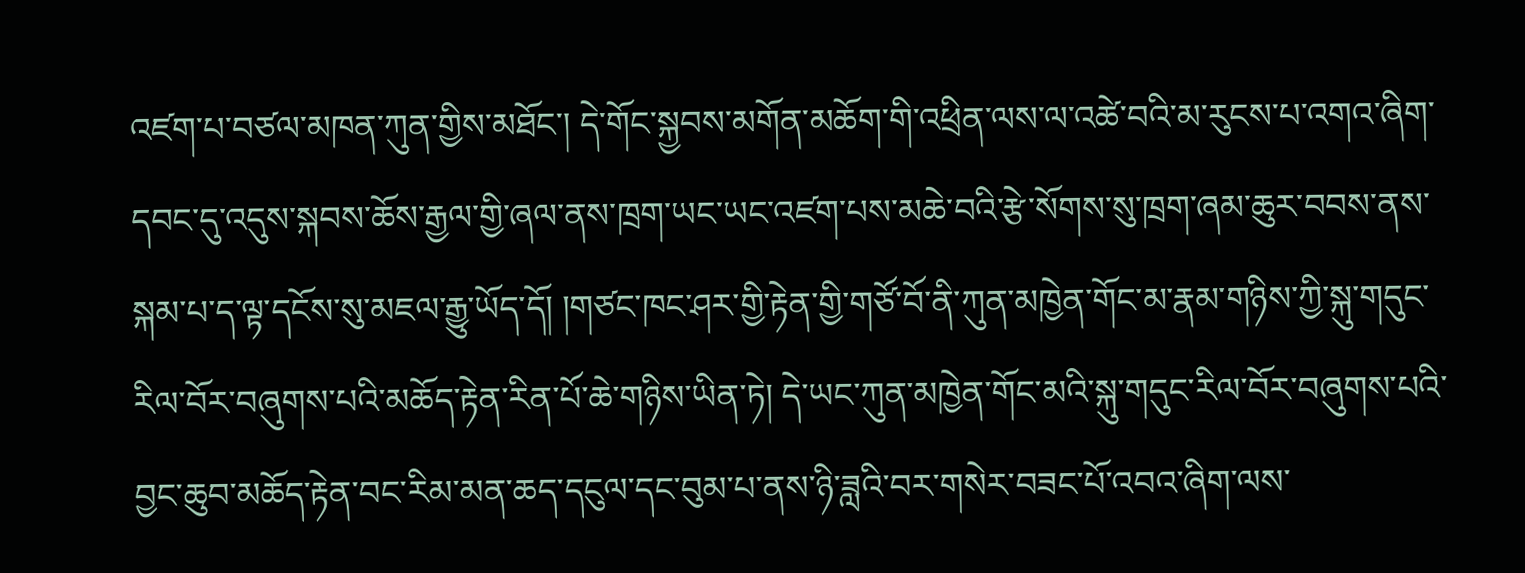འཛག་པ་བཙལ་མཁན་ཀུན་གྱིས་མཐོང་། དེ་གོང་སྐྱབས་མགོན་མཆོག་གི་འཕྲིན་ལས་ལ་འཚེ་བའི་མ་རུངས་པ་འགའ་ཞིག་དབང་དུ་འདུས་སྐབས་ཆོས་རྒྱལ་གྱི་ཞལ་ནས་ཁྲག་ཡང་ཡང་འཛག་པས་མཆེ་བའི་རྩེ་སོགས་སུ་ཁྲག་ཞམ་ཆུར་བབས་ནས་སྐམ་པ་ད་ལྟ་དངོས་སུ་མཇལ་རྒྱུ་ཡོད་དོ། །གཙང་ཁང་ཤར་གྱི་རྟེན་གྱི་གཙོ་བོ་ནི་ཀུན་མཁྱེན་གོང་མ་རྣམ་གཉིས་ཀྱི་སྐུ་གདུང་རིལ་བོར་བཞུགས་པའི་མཆོད་རྟེན་རིན་པོ་ཆེ་གཉིས་ཡིན་ཏེ། དེ་ཡང་ཀུན་མཁྱེན་གོང་མའི་སྐུ་གདུང་རིལ་བོར་བཞུགས་པའི་བྱང་ཆུབ་མཆོད་རྟེན་བང་རིམ་མན་ཆད་དངུལ་དང་བུམ་པ་ནས་ཉི་ཟླའི་བར་གསེར་བཟང་པོ་འབའ་ཞིག་ལས་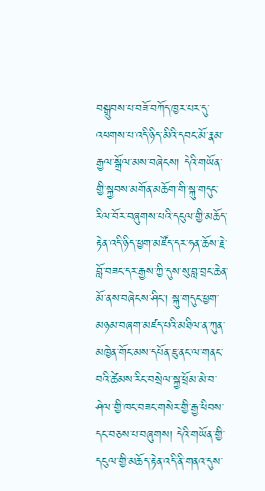བསྒྲུབས་པ་བཟོ་བཀོད་ཁྱར་པར་དུ་འཕགས་པ་འདི་ཉིད་མིའི་དབང་མོ་རྣམ་རྒྱལ་སྒྲོལ་མས་བཞེངས། དེའི་གཡོན་གྱི་སྐྱབས་མགོན་མཆོག་གི་སྐུ་གདུང་རིལ་བོར་བཞུགས་པའི་དངུལ་གྱི་མཆོད་རྟེན་འདི་ཉིད་ཕྱག་མཛོད་དར་ཧན་ཆོས་རྗེ་བློ་བཟང་དར་རྒྱས་ཀྱི་དུས་སུ་བླ་བྲང་ཆེན་མོ་ནས་བཞེངས་ཤིང་། སྐུ་གདུང་ཕྱག་མཉམ་བཞག་མཛད་པའི་མཐིལ་ན་ཀུན་མཁྱེན་གོང་མས་དཔོན་ཇུ་ནང་ལ་གནང་བའི་ཚེམས་རིང་བསྲེལ་སྐྱ་ཕྲོམ་མེ་བ་ཤེལ་གྱི་ཁང་བཟང་གསེར་གྱི་རྒྱ་ཕིབས་དང་བཅས་པ་བཞུགས། དེའི་གཡོན་གྱི་དངུལ་གྱི་མཆོད་རྟེན་འདི་ནི་གནའ་དུས་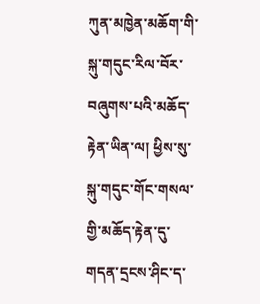ཀུན་མཁྱེན་མཆོག་གི་སྐུ་གདུང་རིལ་བོར་བཞུགས་པའི་མཆོད་རྟེན་ཡིན་ལ། ཕྱིས་སུ་སྐུ་གདུང་གོང་གསལ་གྱི་མཆོད་རྟེན་དུ་གདན་དྲངས་ཤིང་ད་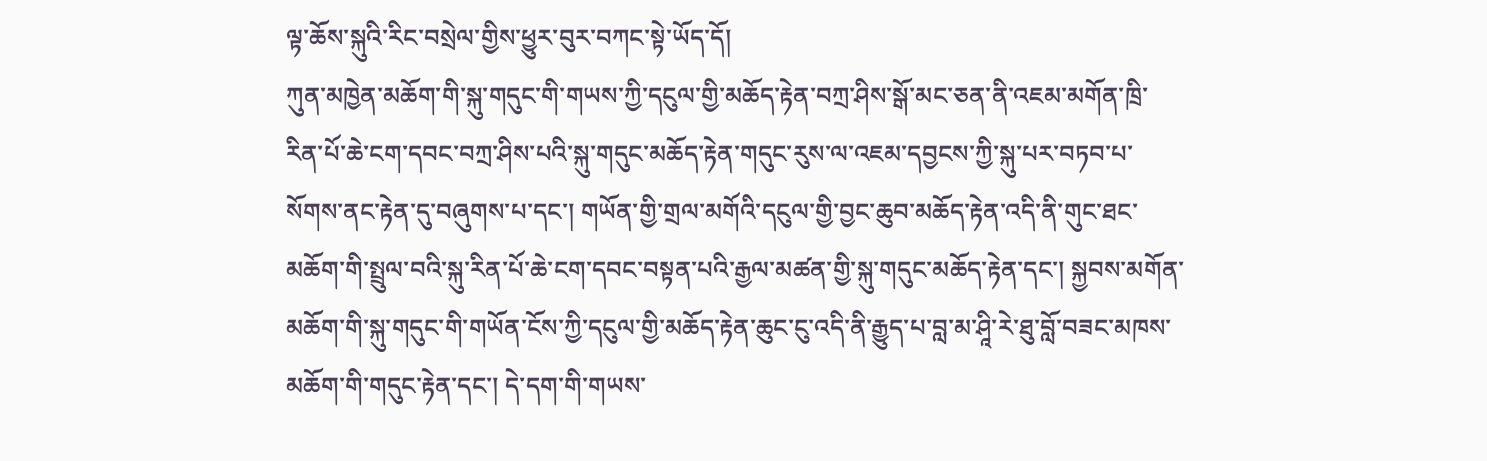ལྟ་ཆོས་སྐུའི་རིང་བསྲེལ་གྱིས་ཕྱུར་བུར་བཀང་སྟེ་ཡོད་དོ།
ཀུན་མཁྱེན་མཆོག་གི་སྐུ་གདུང་གི་གཡས་ཀྱི་དངུལ་གྱི་མཆོད་རྟེན་བཀྲ་ཤིས་སྒོ་མང་ཅན་ནི་འཇམ་མགོན་ཁྲི་རིན་པོ་ཆེ་ངག་དབང་བཀྲ་ཤིས་པའི་སྐུ་གདུང་མཆོད་རྟེན་གདུང་རུས་ལ་འཇམ་དབྱངས་ཀྱི་སྐུ་པར་བཏབ་པ་སོགས་ནང་རྟེན་དུ་བཞུགས་པ་དང་། གཡོན་གྱི་གྲལ་མགོའི་དངུལ་གྱི་བྱང་ཆུབ་མཆོད་རྟེན་འདི་ནི་གུང་ཐང་མཆོག་གི་སྤྲུལ་བའི་སྐུ་རིན་པོ་ཆེ་ངག་དབང་བསྟན་པའི་རྒྱལ་མཚན་གྱི་སྐུ་གདུང་མཆོད་རྟེན་དང་། སྐྱབས་མགོན་མཆོག་གི་སྐུ་གདུང་གི་གཡོན་ངོས་ཀྱི་དངུལ་གྱི་མཆོད་རྟེན་ཆུང་ངུ་འདི་ནི་རྒྱུད་པ་བླ་མ་ཤཱི་རེ་ཐུ་བློ་བཟང་མཁས་མཆོག་གི་གདུང་རྟེན་དང་། དེ་དག་གི་གཡས་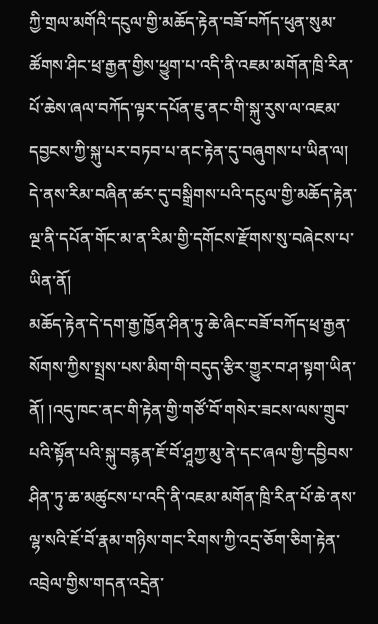ཀྱི་གྲལ་མགོའི་དངུལ་གྱི་མཆོད་རྟེན་བཟོ་བཀོད་ཕུན་སུམ་ཚོགས་ཤིང་ཕྲ་རྒྱན་གྱིས་ཕྱུག་པ་འདི་ནི་འཇམ་མགོན་ཁྲི་རིན་པོ་ཆེས་ཞལ་བཀོད་ལྟར་དཔོན་ཇུ་ནང་གི་སྐུ་རུས་ལ་འཇམ་དབྱངས་ཀྱི་སྐུ་པར་བཏབ་པ་ནང་རྟེན་དུ་བཞུགས་པ་ཡིན་ལ། དེ་ནས་རིམ་བཞིན་ཚར་དུ་བསྒྲིགས་པའི་དངུལ་གྱི་མཆོད་རྟེན་ལྔ་ནི་དཔོན་གོང་མ་ན་རིམ་གྱི་དགོངས་རྫོགས་སུ་བཞེངས་པ་ཡིན་ནོ།
མཆོད་རྟེན་དེ་དག་རྒྱ་ཁྱོན་ཤིན་ཏུ་ཆེ་ཞིང་བཟོ་བཀོད་ཕྲ་རྒྱན་སོགས་ཀྱིས་སྤྲས་པས་མིག་གི་བདུད་རྩིར་གྱུར་བ་ཤ་སྟག་ཡིན་ནོ། །འདུ་ཁང་ནང་གི་རྟེན་གྱི་གཙོ་བོ་གསེར་ཟངས་ལས་གྲུབ་པའི་སྟོན་པའི་སྐུ་བརྙན་ཇོ་བོ་ཤཱཀྱ་མུ་ནེ་དང་ཞལ་གྱི་དབྱིབས་ཤིན་ཏུ་ཆ་མཚུངས་པ་འདི་ནི་འཇམ་མགོན་ཁྲི་རིན་པོ་ཆེ་ནས་ལྷ་སའི་ཇོ་བོ་རྣམ་གཉིས་གང་རིགས་ཀྱི་འདྲ་ཅོག་ཅིག་རྟེན་འབྲེལ་གྱིས་གདན་འདྲེན་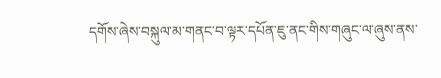དགོས་ཞེས་བསྐུལ་མ་གནང་བ་ལྟར་དཔོན་ཇུ་ནང་གིས་གཞུང་ལ་ཞུས་ནས་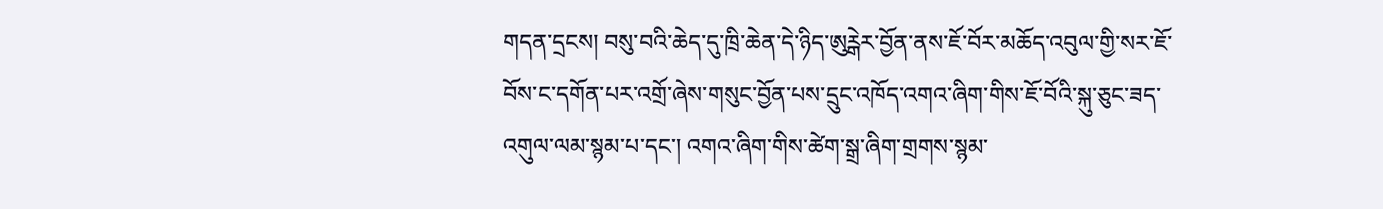གདན་དྲངས། བསུ་བའི་ཆེད་དུ་ཁྲི་ཆེན་དེ་ཉིད་ཨུཪྒེར་བྱོན་ནས་ཇོ་བོར་མཆོད་འབུལ་གྱི་སར་ཇོ་བོས་ང་དགོན་པར་འགྲོ་ཞེས་གསུང་བྱོན་པས་དྲུང་འཁོད་འགའ་ཞིག་གིས་ཇོ་བོའི་སྐུ་ཅུང་ཟད་འགུལ་ལམ་སྙམ་པ་དང་། འགའ་ཞིག་གིས་ཚེག་སྒྲ་ཞིག་གྲགས་སྙམ་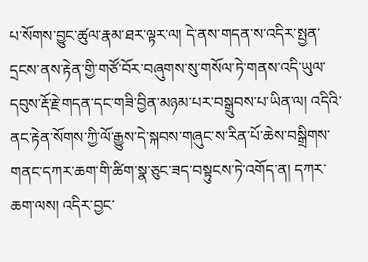པ་སོགས་བྱུང་ཚུལ་རྣམ་ཐར་ལྟར་ལ། དེ་ནས་གདན་ས་འདིར་སྤྱན་དྲངས་ནས་རྟེན་གྱི་གཙོ་བོར་བཞུགས་སུ་གསོལ་ཏེ་གནས་འདི་ཡུལ་དབུས་རྡོ་རྗེ་གདན་དང་གཟི་བྱིན་མཉམ་པར་བསྒྲུབས་པ་ཡིན་ལ། འདིའི་ནང་རྟེན་སོགས་ཀྱི་ལོ་རྒྱུས་དེ་སྐབས་གཞུང་ས་རིན་པོ་ཆེས་བསྒྲིགས་གནང་དཀར་ཆག་གི་ཚིག་སྣ་ཅུང་ཟད་བསྟུངས་ཏེ་འགོད་ན། དཀར་ཆག་ལས། འདིར་བྱང་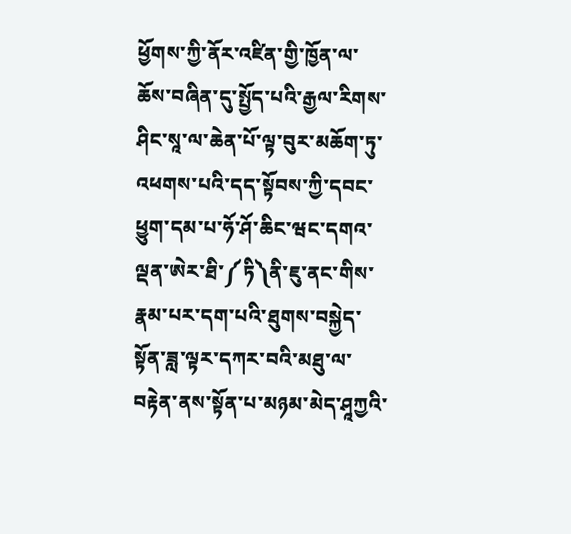ཕྱོགས་ཀྱི་ནོར་འཛིན་གྱི་ཁྱོན་ལ་ཆོས་བཞིན་དུ་སྤྱོད་པའི་རྒྱལ་རིགས་ཤིང་སཱ་ལ་ཆེན་པོ་ལྟ་བུར་མཆོག་ཏུ་འཕགས་པའི་དད་སྟོབས་ཀྱི་དབང་ཕྱུག་དམ་པ་ཧོ་ཤོ་ཆིང་ཝང་དགའ་ལྡན་ཨེར་ཐི་༼ཏི༽ནི་ཇུ་ནང་གིས་རྣམ་པར་དག་པའི་ཐུགས་བསྐྱེད་སྟོན་ཟླ་ལྟར་དཀར་བའི་མཐུ་ལ་བརྟེན་ནས་སྟོན་པ་མཉམ་མེད་ཤཱཀྱའི་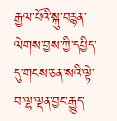རྒྱལ་པོའི་སྐུ་བརྙན་ལེགས་བྱས་ཀྱི་དཔྱིད་དུ་གངས་ཅན་སའི་ལྟེ་བ་ལྷ་ལྡན་བྱང་རྒྱུད་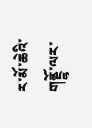ར་མོ་ཆེའི་གནྔྷོ་ལར་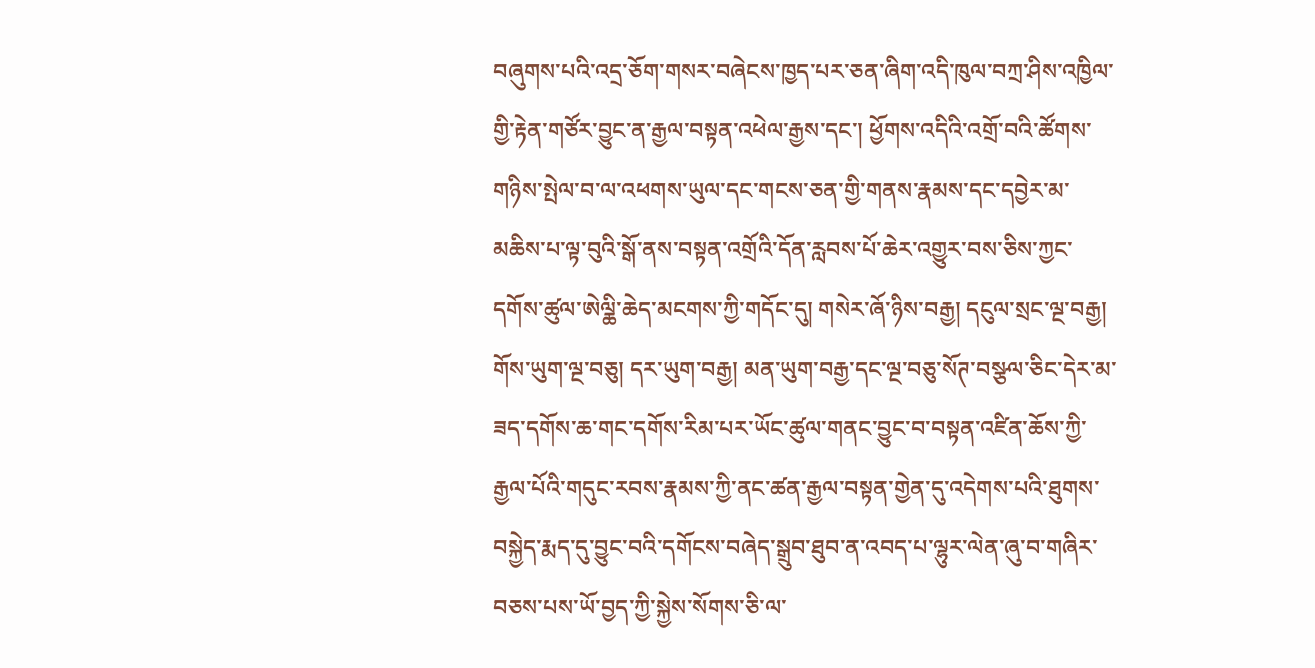བཞུགས་པའི་འདྲ་ཅོག་གསར་བཞེངས་ཁྱད་པར་ཅན་ཞིག་འདི་ཁུལ་བཀྲ་ཤིས་འཁྱིལ་གྱི་རྟེན་གཙོར་བྱུང་ན་རྒྱལ་བསྟན་འཕེལ་རྒྱས་དང་། ཕྱོགས་འདིའི་འགྲོ་བའི་ཚོགས་གཉིས་སྤེལ་བ་ལ་འཕགས་ཡུལ་དང་གངས་ཅན་གྱི་གནས་རྣམས་དང་དབྱེར་མ་མཆིས་པ་ལྟ་བུའི་སྒོ་ནས་བསྟན་འགྲོའི་དོན་རླབས་པོ་ཆེར་འགྱུར་བས་ཅིས་ཀྱང་དགོས་ཚུལ་ཨེལྖི་ཆེད་མངགས་ཀྱི་གདོང་དུ། གསེར་ཞོ་ཉིས་བརྒྱ། དངུལ་སྲང་ལྔ་བརྒྱ། གོས་ཡུག་ལྔ་བཅུ། དར་ཡུག་བརྒྱ། མན་ཡུག་བརྒྱ་དང་ལྔ་བཅུ་སོཊ་བསྩལ་ཅིང་དེར་མ་ཟད་དགོས་ཆ་གང་དགོས་རིམ་པར་ཡོང་ཚུལ་གནང་བྱུང་བ་བསྟན་འཛིན་ཆོས་ཀྱི་རྒྱལ་པོའི་གདུང་རབས་རྣམས་ཀྱི་ནང་ཚན་རྒྱལ་བསྟན་གྱེན་དུ་འདེགས་པའི་ཐུགས་བསྐྱེད་རྨད་དུ་བྱུང་བའི་དགོངས་བཞེད་སྒྲུབ་ཐུབ་ན་འབད་པ་ལྷུར་ལེན་ཞུ་བ་གཞིར་བཅས་པས་ཡོ་བྱད་ཀྱི་སྐྱེས་སོགས་ཅི་ལ་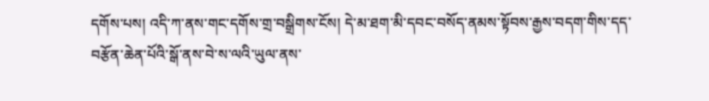དགོས་པས། འདི་ཀ་ནས་གང་དགོས་གྲ་བསྒྲིགས་ངོས། དེ་མ་ཐག་མི་དབང་བསོད་ནམས་སྟོབས་རྒྱས་བདག་གིས་དད་བརྩོན་ཆེན་པོའི་སྒོ་ནས་བེ་ས་ལའི་ཡུལ་ནས་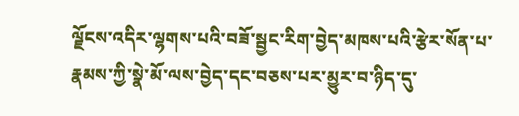ལྗོངས་འདིར་ལྷགས་པའི་བཟོ་སྦྱང་རིག་བྱེད་མཁས་པའི་རྩེར་སོན་པ་རྣམས་ཀྱི་སྣེ་མོ་ལས་བྱེད་དང་བཅས་པར་མྱུར་བ་ཉིད་དུ་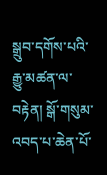སྒྲུབ་དགོས་པའི་རྒྱུ་མཚན་ལ་བརྟེན། སྒོ་གསུམ་འབད་པ་ཆེན་པོ་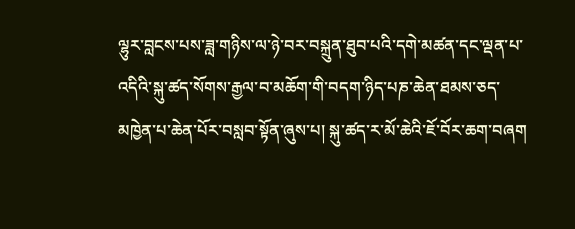ལྷུར་བླངས་པས་ཟླ་གཉིས་ལ་ཉེ་བར་བསྐྲུན་ཐུབ་པའི་དགེ་མཚན་དང་ལྡན་པ་འདིའི་སྐུ་ཚད་སོགས་རྒྱལ་བ་མཆོག་གི་བདག་ཉིད་པཎ་ཆེན་ཐམས་ཅད་མཁྱེན་པ་ཆེན་པོར་བསླབ་སྟོན་ཞུས་པ། སྐུ་ཚད་ར་མོ་ཆེའི་ཇོ་བོར་ཆག་བཞག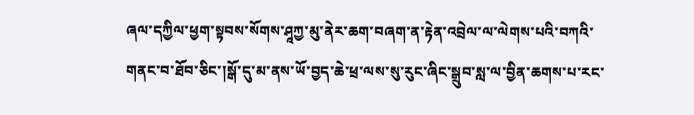ཞལ་དཀྱིལ་ཕྱག་སྟབས་སོགས་ཤཱཀྱ་མུ་ནེར་ཆག་བཞག་ན་རྟེན་འབྲེལ་ལ་ལེགས་པའི་བཀའི་གནང་བ་ཐོབ་ཅིང་།སྒོ་དུ་མ་ནས་ཡོ་བྱད་ཆེ་ཕྲ་ལས་སུ་རུང་ཞིང་སྒྲུབ་སླ་ལ་བྱིན་ཆགས་པ་རང་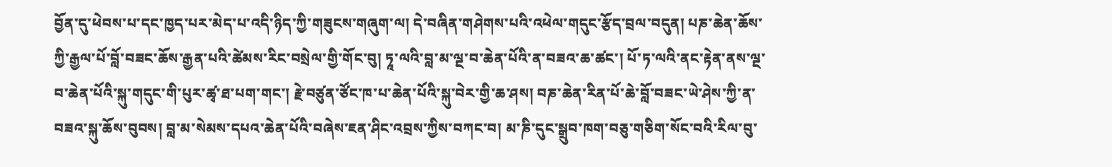བྱོན་དུ་ཕེབས་པ་དང་ཁྱད་པར་མེད་པ་འདི་ཉིད་ཀྱི་གཟུངས་གཞུག་ལ། དེ་བཞིན་གཤེགས་པའི་འཕེལ་གདུང་རྩོད་བྲལ་བདུན། པཎ་ཆེན་ཆོས་ཀྱི་རྒྱལ་པོ་བློ་བཟང་ཆོས་རྒྱན་པའི་ཚེམས་རིང་བསྲེལ་གྱི་གོང་བུ། ཏཱ་ལའི་བླ་མ་ལྔ་བ་ཆེན་པོའི་ན་བཟའ་ཆ་ཚང་། པོ་ཏ་ལའི་ནང་རྟེན་ནས་ལྔ་བ་ཆེན་པོའི་སྐུ་གདུང་གི་པུར་ཚྭ་ཐ་པག་གང་། རྗེ་བཙུན་ཙོང་ཁ་པ་ཆེན་པོའི་སྐུ་བེར་གྱི་ཆ་ཤས། བཎ་ཆེན་རིན་པོ་ཆེ་བློ་བཟང་ཡེ་ཤེས་ཀྱི་ན་བཟའ་སྐུ་ཆོས་བུབས། བླ་མ་སེམས་དཔའ་ཆེན་པོའི་བཞེས་ཇན་ཤིང་འབྲས་ཀྱིས་བཀང་བ། མ་ཎི་དུང་སྒྲུབ་ཁག་བཅུ་གཅིག་སོང་བའི་རིལ་བུ་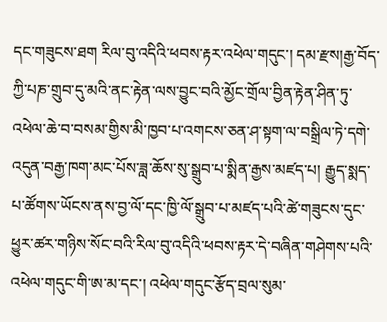དང་གཟུངས་ཐག རིལ་བུ་འདིའི་ཕབས་རྟར་འཕེལ་གདུང་། དམ་རྫས།རྒྱ་བོད་ཀྱི་པཎ་གྲུབ་དུ་མའི་ནང་རྟེན་ལས་བྱུང་བའི་མྱོང་གྲོལ་བྱིན་རྟེན་ཤིན་ཏུ་འཕེལ་ཆེ་བ་བསམ་གྱིས་མི་ཁྱབ་པ་འགངས་ཅན་ཤ་སྟག་ལ་བསྒྲིལ་ཏེ་དགེ་འདུན་བརྒྱ་ཁག་མང་པོས་ཟླ་ཆོས་སུ་སྒྲུབ་པ་སྨིན་རྒྱས་མཛད་པ། རྒྱུད་སྨད་པ་ཚོགས་ཡོངས་ནས་བྱ་ལོ་དང་ཁྱི་ལོ་སྒྲུབ་པ་མཛད་པའི་ཚེ་གཟུངས་དུང་ཕྱུར་ཚར་གཉིས་སོང་བའི་རིལ་བུ་འདིའི་ཕབས་རྟར་དེ་བཞིན་གཤེགས་པའི་འཕེལ་གདུང་གི་ཨ་མ་དང་། འཕེལ་གདུང་རྩོད་བྲལ་སུམ་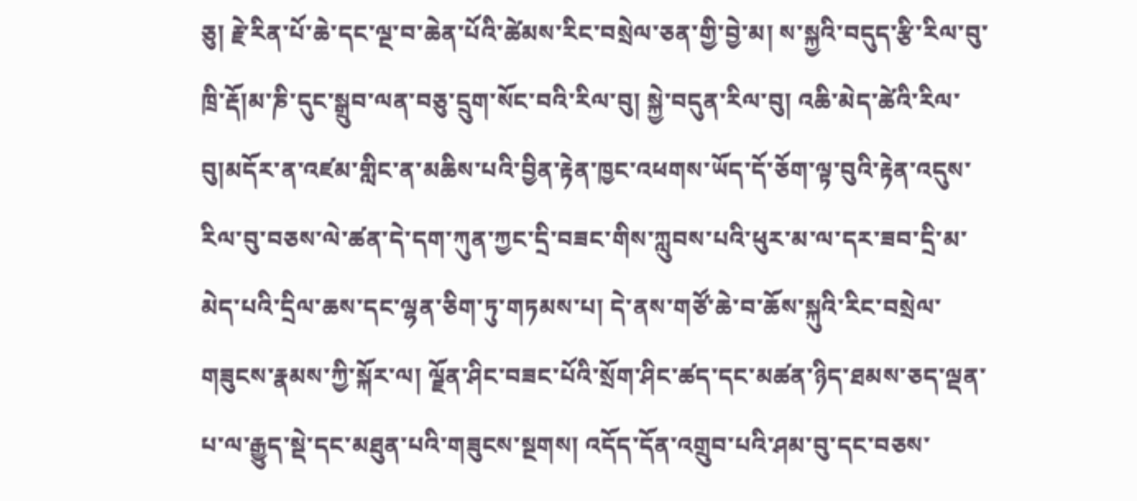ཅུ། རྗེ་རིན་པོ་ཆེ་དང་ལྔ་བ་ཆེན་པོའི་ཚེམས་རིང་བསྲེལ་ཅན་གྱི་བྱེ་མ། ས་སྐྱའི་བདུད་རྩི་རིལ་བུ་ཁྲི་རྡོ།མ་ཎི་དུང་སྒྲུབ་ལན་བཅུ་དྲུག་སོང་བའི་རིལ་བུ། སྐྱེ་བདུན་རིལ་བུ། འཆི་མེད་ཚེའི་རིལ་བུ།མདོར་ན་འཛམ་གླིང་ན་མཆིས་པའི་བྱིན་རྟེན་ཁྱང་འཕགས་ཡོད་དོ་ཅོག་ལྟ་བུའི་རྟེན་འདུས་རིལ་བུ་བཅས་ལེ་ཚན་དེ་དག་ཀུན་ཀྱང་དྲི་བཟང་གིས་ཀླུབས་པའི་ཕུར་མ་ལ་དར་ཟབ་དྲི་མ་མེད་པའི་དྲིལ་ཆས་དང་ལྷན་ཅིག་ཏུ་གཏམས་པ། དེ་ནས་གཙོ་ཆེ་བ་ཆོས་སྐུའི་རིང་བསྲེལ་གཟུངས་རྣམས་ཀྱི་སྐོར་ལ། ལྗོན་ཤིང་བཟང་པོའི་སྲོག་ཤིང་ཚད་དང་མཚན་ཉིད་ཐམས་ཅད་ལྡན་པ་ལ་རྒྱུད་སྡེ་དང་མཐུན་པའི་གཟུངས་སྔགས། འདོད་དོན་འགྲུབ་པའི་ཤམ་བུ་དང་བཅས་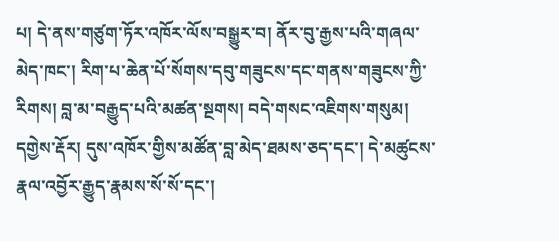པ། དེ་ནས་གཙུག་ཏོར་འཁོར་ལོས་བསྒྱུར་བ། ནོར་བུ་རྒྱས་པའི་གཞལ་མེད་ཁང་། རིག་པ་ཆེན་པོ་སོགས་དབུ་གཟུངས་དང་གནས་གཟུངས་ཀྱི་རིགས། བླ་མ་བརྒྱུད་པའི་མཚན་སྔགས། བདེ་གསང་འཇིགས་གསུམ། དགྱེས་རྡོར། དུས་འཁོར་གྱིས་མཚོན་བླ་མེད་ཐམས་ཅད་དང་། དེ་མཚུངས་རྣལ་འབྱོར་རྒྱུད་རྣམས་སོ་སོ་དང་།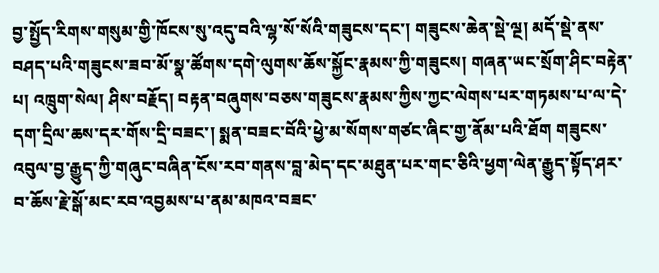བྱ་སྤྱོད་རིགས་གསུམ་གྱི་ཁོངས་སུ་འདུ་བའི་ལྷ་སོ་སོའི་གཟུངས་དང་། གཟུངས་ཆེན་སྡེ་ལྔ། མདོ་སྡེ་ནས་བཤད་པའི་གཟུངས་ཟབ་མོ་སྣ་ཚོགས་དགེ་ལུགས་ཆོས་སྐྱོང་རྣམས་ཀྱི་གཟུངས། གཞན་ཡང་སྲོག་ཤིང་བརྟེན་པ། འཁྲུག་སེལ། ཤིས་བརྗོད། བརྟན་བཞུགས་བཅས་གཟུངས་རྣམས་ཀྱིས་ཀྱང་ལེགས་པར་གཏམས་པ་ལ་དེ་དག་དྲིལ་ཆས་དར་གོས་དྲི་བཟང་། སྨན་བཟང་བོའི་ཕྱེ་མ་སོགས་གཙང་ཞིང་གྱ་ནོམ་པའི་ཐོག གཟུངས་འབུལ་བྱ་རྒྱུད་ཀྱི་གཞུང་བཞིན་ངོས་རབ་གནས་བླ་མེད་དང་མཐུན་པར་གང་ཅིའི་ཕྱག་ལེན་རྒྱུད་སྟོད་ཤར་བ་ཆོས་རྗེ་སྒོ་མང་རབ་འབྱམས་པ་ནམ་མཁའ་བཟང་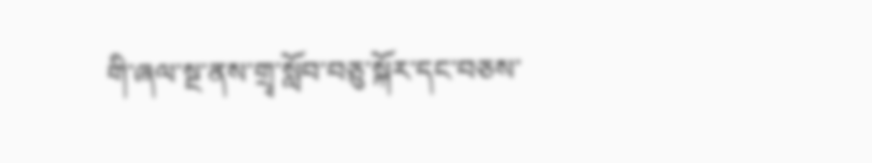གི་ཞལ་སྔ་ནས་གྲྭ་སློབ་བཅུ་སྐོར་དང་བཅས་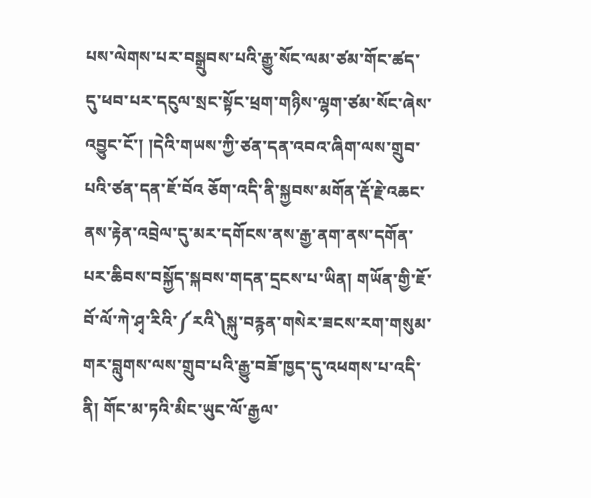པས་ལེགས་པར་བསྒྲུབས་པའི་རྒྱུ་སོང་ལམ་ཙམ་གོང་ཚད་དུ་ཕབ་པར་དངུལ་སྲང་སྟོང་ཕྲག་གཉིས་ལྷག་ཙམ་སོང་ཞེས་འབྱུང་ངོ་། །དེའི་གཡས་ཀྱི་ཙན་དན་འབའ་ཞིག་ལས་གྲུབ་པའི་ཙན་དན་ཇོ་བོའ ཅོག་འདི་ནི་སྐྱབས་མགོན་རྡོ་རྗེ་འཆང་ནས་རྟེན་འབྲེལ་དུ་མར་དགོངས་ནས་རྒྱ་ནག་ནས་དགོན་པར་ཆིབས་བསྐྱོད་སྐབས་གདན་དྲངས་པ་ཡིན། གཡོན་གྱི་ཇོ་བོ་ལོ་ཀེ་ཤྭ་རིའི་༼རའི༽སྐུ་བརྙན་གསེར་ཟངས་རག་གསུམ་གར་བླུགས་ལས་གྲུབ་པའི་རྒྱུ་བཟོ་ཁྱད་དུ་འཕགས་པ་འདི་ནི། གོང་མ་ཏའི་མིང་ཡུང་ལོ་རྒྱལ་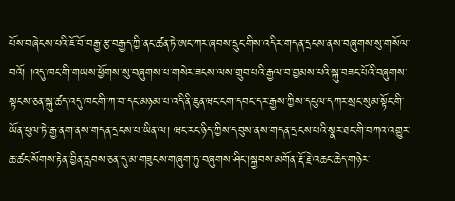པོས་བཞེངས་པའི་ཇོ་བོ་བརྒྱ་རྩ་བརྒྱད་ཀྱི་ནང་ཚན་ཏེ་ཨང་ཀར་ཞབས་དྲུང་གིས་འདིར་གདན་དྲངས་ནས་བཞུགས་སུ་གསོལ་བའོ། །འདུ་ཁང་གི་གཡས་ཕྱོགས་སུ་བཞུགས་པ་གསེར་ཟངས་ལས་གྲུབ་པའི་རྒྱལ་བ་བྱམས་པའི་སྐུ་བཟང་པོའི་བཞུགས་སྟངས་ཅན་སྐུ་ཚད་འདུ་ཁང་གི་ཀ་བ་དང་མཉམ་པ་འདི་ནི་ཇུན་ཝང་ངག་དབང་དར་རྒྱས་ཀྱིས་དངུལ་དཀར་སྲང་སུམ་སྟོང་གི་ཡོན་ཕུལ་ཏེ་རྒྱ་ནག་ནས་གདན་དྲངས་པ་ཡིན་ལ། ཝང་རང་ཉིད་ཀྱིས་དབུས་ནས་གདན་དྲངས་པའི་སྣར་ཐང་གི་བཀའ་འགྱུར་ཆ་ཚང་སོགས་རྟེན་བྱིན་རླབས་ཅན་དུ་མ་གཟུངས་གཞུག་ཏུ་བཞུགས་ཤིང་།སྐྱབས་མགོན་རྡོ་རྗེ་འཆང་ཆེད་གཉེར་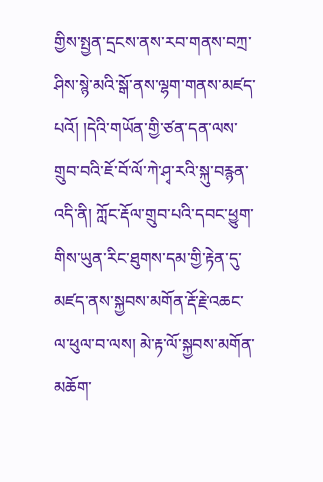གྱིས་སྤྱན་དྲངས་ནས་རབ་གནས་བཀྲ་ཤིས་སྙེ་མའི་སྒོ་ནས་ལྷག་གནས་མཛད་པའོ། །དེའི་གཡོན་གྱི་ཙན་དན་ལས་གྲུབ་བའི་ཇོ་བོ་ལོ་ཀེ་ཤྭ་རའི་སྐུ་བརྙན་འདི་ནི། ཀློང་རྡོལ་གྲུབ་པའི་དབང་ཕྱུག་གིས་ཡུན་རིང་ཐུགས་དམ་གྱི་རྟེན་དུ་མཛད་ནས་སྐྱབས་མགོན་རྡོ་རྗེ་འཆང་ལ་ཕུལ་བ་ལས། མེ་རྟ་ལོ་སྐྱབས་མགོན་མཆོག་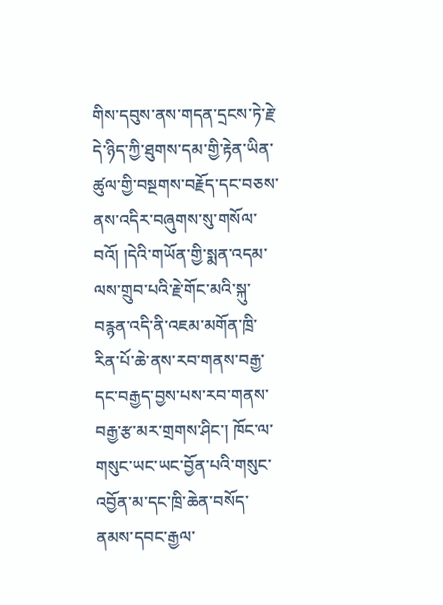གིས་དབུས་ནས་གདན་དྲངས་ཏེ་རྗེ་དེ་ཉིད་ཀྱི་ཐུགས་དམ་གྱི་རྟེན་ཡིན་ཚུལ་གྱི་བསྔགས་བརྗོད་དང་བཅས་ནས་འདིར་བཞུགས་སུ་གསོལ་བའོ། །དེའི་གཡོན་གྱི་སྨན་འདམ་ལས་གྲུབ་པའི་རྗེ་གོང་མའི་སྐུ་བརྙན་འདི་ནི་འཇམ་མགོན་ཁྲི་རིན་པོ་ཆེ་ནས་རབ་གནས་བརྒྱ་དང་བརྒྱད་བྱས་པས་རབ་གནས་བརྒྱ་རྩ་མར་གྲགས་ཤིང་། ཁོང་ལ་གསུང་ཡང་ཡང་བྱོན་པའི་གསུང་འབྱོན་མ་དང་ཁྲི་ཆེན་བསོད་ནམས་དབང་རྒྱལ་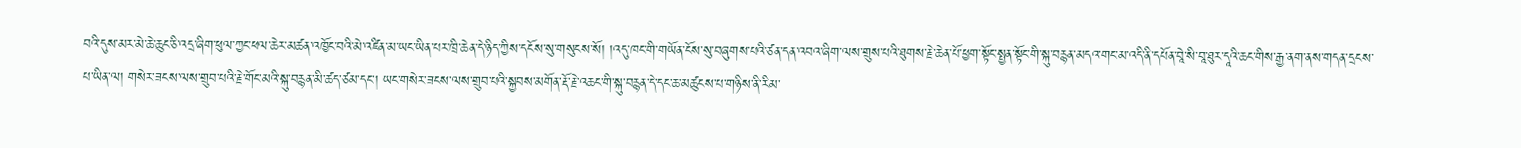བའི་དུས་མར་མེ་ཆེ་ཆུང་ཅི་འདྲ་ཞིག་ཕུལ་ཀྱང་ཕལ་ཆེར་མཚན་འཁྱོང་བའི་མེ་འཛིན་མ་ཡང་ཡིན་པར་ཁྲི་ཆེན་དེ་ཉིད་ཀྱིས་དངོས་སུ་གསུངས་སོ། །འདུ་ཁང་གི་གཡོན་ངོས་སུ་བཞུགས་པའི་ཙན་དན་འབའ་ཞིག་ལས་གྲུས་པའི་ཐུགས་རྗེ་ཆེན་པོ་ཕྱག་སྟོང་སྤྱན་སྟོང་གི་སྐུ་བརྙན་མདའ་གང་མ་འདི་ནི་དཔོན་བཱེ་སི་བཱ་ཐུར་དཱའི་ཆང་གིས་རྒྱ་ནག་ནས་གདན་དྲངས་པ་ཡིན་ལ། གསེར་ཟངས་ལས་གྲུབ་པའི་རྗེ་གོང་མའི་སྐུ་བརྙན་མི་ཚད་ཙམ་དང་། ཡང་གསེར་ཟངས་ལས་གྲུབ་པའི་སྐྱབས་མགོན་རྡོ་རྗེ་འཆང་གི་སྐུ་བརྙན་དེ་དང་ཆ་མཚུངས་པ་གཉིས་ནི་རིམ་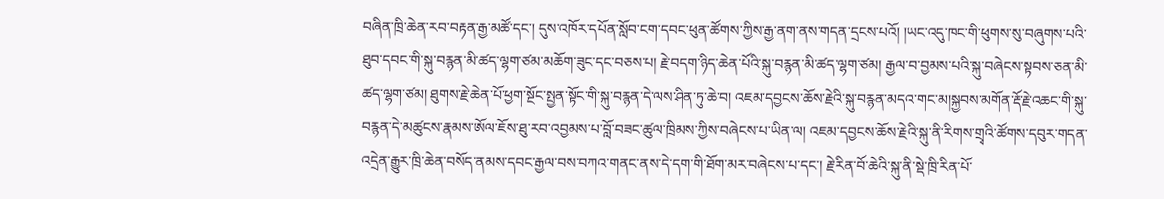བཞིན་ཁྲི་ཆེན་རབ་བརྟན་རྒྱ་མཚོ་དང་། དུས་འཁོར་དཔོན་སློབ་ངག་དབང་ཕུན་ཚོགས་ཀྱིས་རྒྱ་ནག་ནས་གདན་དྲངས་པའོ། །ཡང་འདུ་ཁང་གི་ཕུགས་སུ་བཞུགས་པའི་ཐུབ་དབང་གི་སྐུ་བརྙན་མི་ཚད་ལྷག་ཙམ་མཆོག་ཟུང་དང་བཅས་པ། རྗེ་བདག་ཉིད་ཆེན་པོའི་སྐུ་བརྙན་མི་ཚད་ལྷག་ཙམ། རྒྱལ་བ་བྱམས་པའི་སྐུ་བཞེངས་སྟབས་ཅན་མི་ཚད་ལྷག་ཙམ། ཐུགས་རྗེ་ཆེན་པོ་ཕྱག་སྔོང་སྤྱན་སྟོང་གི་སྐུ་བརྙན་དེ་ལས་ཤིན་ཏུ་ཆེ་བ། འཇམ་དབྱངས་ཆོས་རྗེའི་སྐུ་བརྙན་མདའ་གང་མ།སྐྱབས་མགོན་རྡོ་རྗེ་འཆང་གི་སྐུ་བརྙན་དེ་མཚུངས་རྣམས་ཨོལ་ཇོས་ཐུ་རབ་འབྱམས་པ་བློ་བཟང་ཚུལ་ཁྲིམས་ཀྱིས་བཞེངས་པ་ཡིན་ལ། འཇམ་དབྱངས་ཆོས་རྗེའི་སྐུ་ནི་རིགས་གྲྭའི་ཚོགས་དབུར་གདན་འདྲེན་རྒྱུར་ཁྲི་ཆེན་བསོད་ནམས་དབང་རྒྱལ་བས་བཀའ་གནང་ནས་དེ་དག་གི་ཐོག་མར་བཞེངས་པ་དང་། རྗེ་རིན་བོ་ཆེའི་སྐུ་ནི་སྡེ་ཁྲི་རིན་པོ་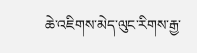ཆེ་འཇིགས་མེད་ལུང་རིགས་རྒྱ་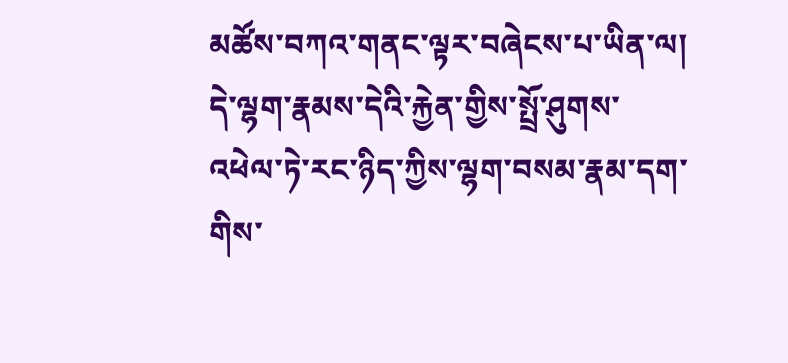མཚོས་བཀའ་གནང་ལྟར་བཞེངས་པ་ཡིན་ལ། དེ་ལྷག་རྣམས་དེའི་རྐྱེན་གྱིས་སྤྲོ་ཤུགས་འཕེལ་ཏེ་རང་ཉིད་ཀྱིས་ལྷག་བསམ་རྣམ་དག་གིས་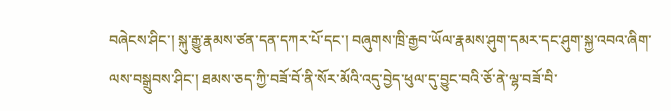བཞེངས་ཤིང་། སྐུ་རྒྱུ་རྣམས་ཙན་དན་དཀར་པོ་དང་། བཞུགས་ཁྲི་རྒྱབ་ཡོལ་རྣམས་ཤུག་དམར་དང་ཤུག་སྐྱ་འབའ་ཞིག་ལས་བསྒྲུབས་ཤིང་། ཐམས་ཅད་ཀྱི་བཟོ་བོ་ནི་སོར་མོའི་འདུ་བྱེད་ཕུལ་དུ་བྱུང་བའི་ཅོ་ནེ་ལྷ་བཟོ་བི་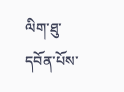ལིག་ཐུ་དབོན་པོས་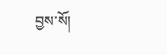བྱས་སོ།